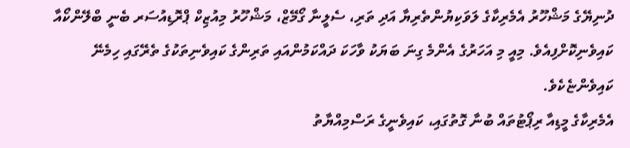ދުނިޔޭގެ މަޝްހޫރު އެމެރިކާގެ ލަވަކިޔުންތެރިޔާ އަދި ތަރި، ސެލީނާ ގޯމޭޒް، މަޝްހޫރު މިއުޒިކް ޕްރޮޑިއުސަރ ބެނީ ބްލޭންކޯއާ ކައިވެނިކޮށްފިއެވެ. މިއީ މި އަހަރުގެ އެންމެ ގިނަ ބަޔަކު ވާހަކަ ދައްކަމުންއައި ތަރިންގެ ކައިވެނިތަކުގެ ތެރޭގައި ހިމެނޭ ކައިވެންޏެކެވެ.
އެމެރިކާގެ މީޑިއާ ރިޕޯޓުތައް ބުނާ ގޮތުގައި، ކައިވެނީގެ ރަސްމިއްޔާތު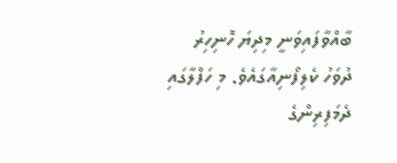ބާއްވާފައިވަނީ މިދިޔަ ހޮނިހިރު ދުވަހު ކެލިފޯނިއާގައެވެ. މި ހަފްލާގައި ދެމަފިރިންގެ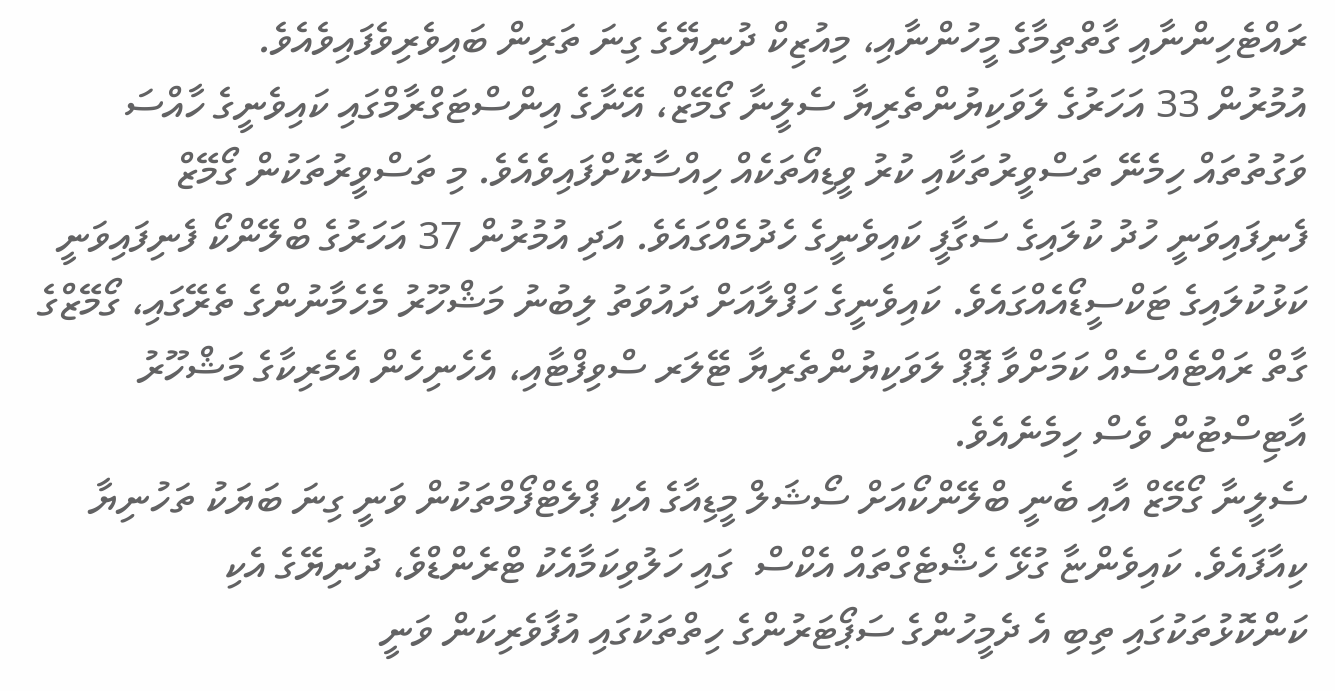ރައްޓެހިންނާއި ގާތްތިމާގެ މީހުންނާއި، މިއުޒިކް ދުނިޔޭގެ ގިނަ ތަރިން ބައިވެރިވެފައިވެއެވެ.
އުމުރުން 33 އަހަރުގެ ލަވަކިޔުންތެރިޔާ ސެލީނާ ގޯމޭޒް، އޭނާގެ އިންސްޓަގްރާމްގައި ކައިވެނީގެ ހާއްސަ ވަގުތުތައް ހިމެނޭ ތަސްވީރުތަކާއި ކުރު ވީޑިއޯތަކެއް ހިއްސާކޮށްފައިވެއެވެ. މި ތަސްވީރުތަކުން ގޯމޭޒް ފެނިފައިވަނީ ހުދު ކުލައިގެ ސަގާފީ ކައިވެނީގެ ހެދުމެއްގައެވެ. އަދި އުމުރުން 37 އަހަރުގެ ބްލޭންކޯ ފެނިފައިވަނީ ކަޅުކުލައިގެ ޓަކްސީޑޯއެއްގައެވެ. ކައިވެނީގެ ހަފްލާއަށް ދައުވަތު ލިބުނު މަޝްހޫރު މެހެމާނުންގެ ތެރޭގައި، ގޯމޭޒްގެ ގާތް ރައްޓެއްސެއް ކަމަށްވާ ޕޮޕް ލަވަކިޔުންތެރިޔާ ޓޭލަރ ސްވިފްޓާއި، އެހެނިހެން އެމެރިކާގެ މަޝްހޫރު އާޓިސްޓުން ވެސް ހިމެނެއެވެ.
ސެލީނާ ގޯމޭޒް އާއި ބެނީ ބްލޭންކޯއަށް ސޯޝަލް މީޑިއާގެ އެކި ޕްލެޓްފޯމްތަކުން ވަނީ ގިނަ ބަޔަކު ތަހުނިޔާ ކިއާފައެވެ. ކައިވެންޏާ ގުޅޭ ހެޝްޓެގްތައް އެކްސް  ގައި ހަލުވިކަމާއެކު ޓްރެންޑްވެ، ދުނިޔޭގެ އެކި ކަންކޮޅުތަކުގައި ތިބި އެ ދެމީހުންގެ ސަޕޯޓަރުންގެ ހިތްތަކުގައި އުފާވެރިކަން ވަނީ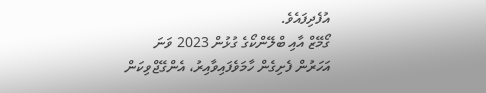އުފެދިފައެވެ.
ގޯމޭޒް އާއި ބްލޭންކޯގެ ގުޅުން 2023 ވަނަ އަހަރުން ފެށިގެން ހާމަވެފައިވާއިރު، އެންގޭޖްވިކަން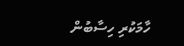ހާމަކުރި ހިސާބުން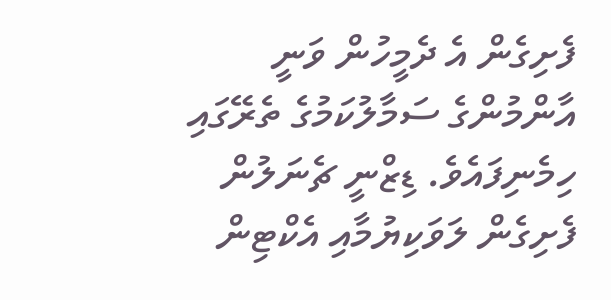ފެށިގެން އެ ދެމީހުން ވަނީ އާންމުންގެ ސަމާލުކަމުގެ ތެރޭގައި ހިމެނިފައެވެ. ޑިޒްނީ ޗެނަލުން ފެށިގެން ލަވަކިޔުމާއި އެކްޓިން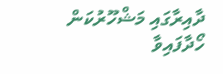ދާއިރާގައި މަޝްހޫރުކަން ހޯދާފައިވާ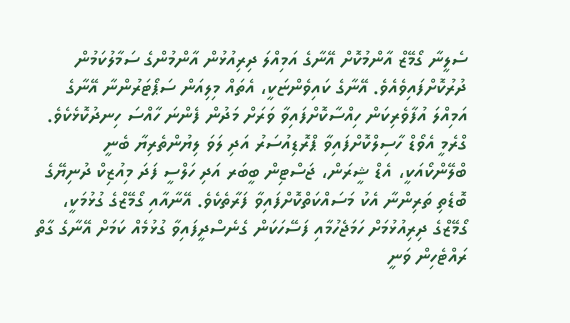ސެލީނާ ގޯމޭޒް އާންމުކޮށް އޭނާގެ އަމިއްލަ ދިރިއުޅުން އާންމުންގެ ސަމާލުކަމުން ދުރުކޮށްފައިވެއެވެ. އޭނާގެ ކައިވެންޏަކީ، އެތައް މިލިއަން ސަޕޯޓަރުންނާ އޭނާގެ އަމިއްލަ އުފާވެރިކަން ހިއްސާކޮށްފައިވާ ވަރަށް މަދުން ފެންނަ ހާއްސަ ހިނދުކޮޅެކެވެ.
ގްރެމީ އެވޯޑް ހާސިލްކޮށްފައިވާ ޕްރޮޑިއުސަރު އަދި ލަވަ ލިޔުންތެރިޔާ ބެނީ ބްލޭންކޯއަކީ، އެޑް ޝީރަން، ޖަސްޓިން ބީބަރ އަދި ހަލްސީ ފަދަ މިއުޒިކް ދުނިޔޭގެ ބޮޑެތި ތަރިންނާ އެކު މަސައްކަތްކޮށްފައިވާ ފަރާތެކެވެ. އޭނާއާއި ގޯމޭޒްގެ ގުޅުމަކީ، ގޯމޭޒްގެ ދިރިއުޅުމަށް ހަމަޖެހުމާއި ފަސޭހަކަން ގެނެސްދީފައިވާ ގުޅުމެއް ކަމަށް އޭނާގެ ގާތް ރައްޓެހިން ވަނީ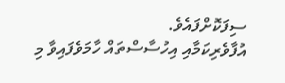ސިފަކޮށްފައެވެ.
އުފާވެރިކަމާއި އިހުސާސްތައް ހާމަވެފައިވާ މި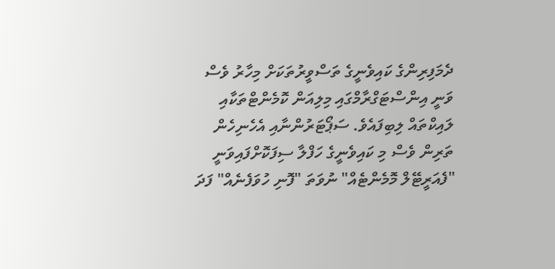ދެމަފިރިންގެ ކައިވެނީގެ ތަސްވީރުތަކަށް މިހާރު ވެސް ވަނީ އިންސްޓަގްރާމްގައި މިލިއަން ކޮމެންޓްތަކާއި ލައިކްތައް ލިބިފައެވެ. ސަޕޯޓަރުންނާއި އެހެނިހެން ތަރިން ވެސް މި ކައިވެނީގެ ހަފްލާ ސިފަކޮށްފައިވަނީ "ފެއަރީޓޭލް މޮމެންޓެއް" ނުވަތަ "ފޮނި ހުވަފެނެއް" ފަދަ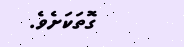ގޮތަކަށެވެ.